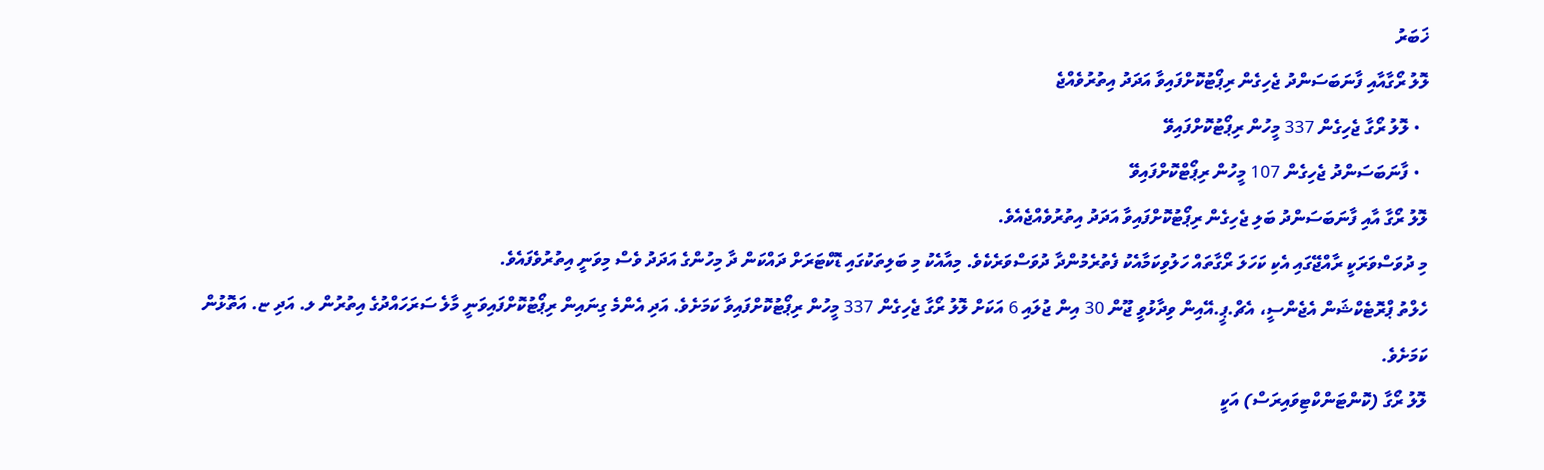ޚަބަރު
ލޮލު ރޯގާއާއި ފާނަބަސަންދު ޖެހިގެން ރިޕޯޓުކޮށްފައިވާ އަދަދު އިތުރުވެއްޖެ
  • ލޮލު ރޯގާ ޖެހިގެން 337 މީހުން ރިޕޯޓުކޮށްފައިވޭ
  • ފާނަބަސަންދު ޖެހިގެން 107 މީހުން ރިޕޯޓްކޮށްފައިވޭ
ލޮލު ރޯގާ އާއި ފާނަބަސަންދު ބަލި ޖެހިގެން ރިޕޯޓުކޮށްފައިވާ އަދަދު އިތުރުވެއްޖެއެވެ.
މި ދުވަސްވަރަކީ ރާއްޖޭގައި އެކި ކަހަލަ ރޯގާތައް ހަލުވިކަމާއެކު ފެތުރެމުންދާ ދުވަސްވަރެކެވެ. މިއާއެކު މި ބަލިތަކުގައި ޑޮކްޓަރަށް ދައްކަން ދާ މިހުންގެ އަދަދު ވެސް މިވަނީ އިތުރުވެފައެވެ.
ހެލްތު ޕްރޮޓެކްޝަން އެޖެންސީ، އެޗް.ޕީ.އޭއިން ވިދާޅުވީ ޖޫން 30 އިން ޖުލައި 6 އަކަށް ލޮލު ރޯގާ ޖެހިގެން 337 މީހުން ރިޕޯޓުކޮށްފައިވާ ކަމަށެވެ. އަދި އެންމެ ގިނައިން ރިޕޯޓުކޮށްފައިވަނީ މާލެ ސަރަހައްދުގެ އިތުރުން ލ. އަދި ޏ. އަތޮޅުން ކަމަށެވެ.
ލޮލު ރޯގާ (ކޮންޓަންކްޓިވައިރަސް) އަކީ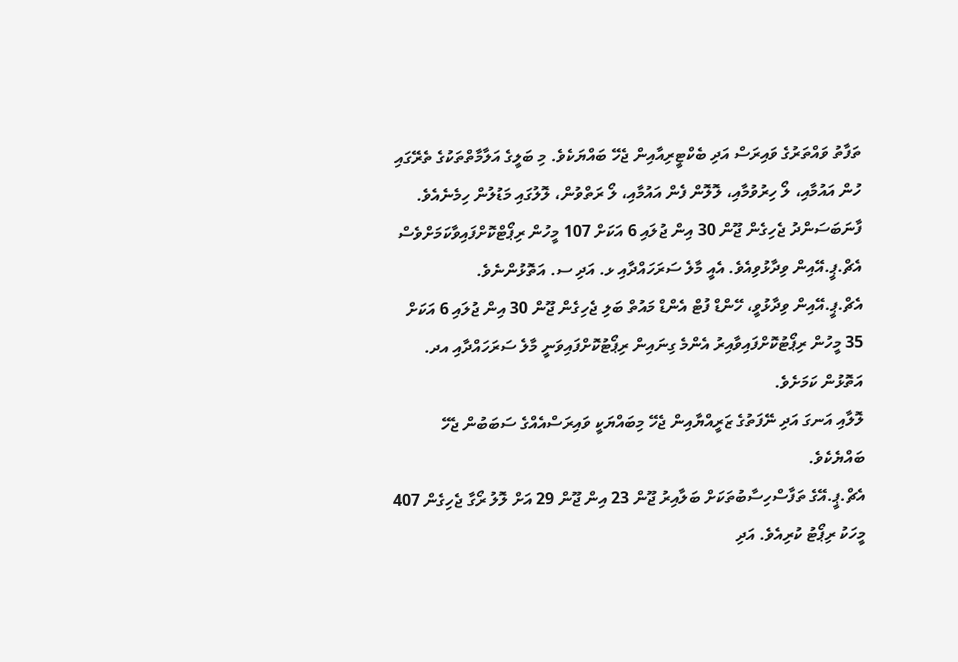ތަފާތު ވައްތަރުގެ ވައިރަސް އަދި ބެކްޓީރިއާއިން ޖެހޭ ބައްޔަކެވެ. މި ބަލީގެ އަލާމާތްތަކުގެ ތެރޭގައި ހުން އައުމާއި، ލޯ ހިރުވުމާއި، ލޮލޮން ފެން އައުމާއި، ލޯ ރަތްވުން، ލޮލުގައި މަޑުލުން ހިމެނެއެވެ.
ފާނަބަސަންދު ޖެހިގެން ޖޫން 30 އިން ޖުލައި 6 އަކަށް 107 މީހުން ރިޕޯޓްކޮށްފައިވާކަމަށްވެސް އެޗް.ޕީ.އޭއިން ވިދާޅުވިއެވެ. އެއީ މާލެ ސަރަހައްދާއި ޅ. އަދި ސ. އަތޮޅުންނެވެ.
އެޗް.ޕީ.އޭއިން ވިދާޅުވީ، ހޭންޑް ފުޓް އެންޑް މައުތް ބަލި ޖެހިގެން ޖޫން 30 އިން ޖުލައި 6 އަކަށް 35 މީހުން ރިޕޯޓުކޮށްފައިވާއިރު އެންމެ ގިނައިން ރިޕޯޓުކޮށްފައިވަނީ މާލެ ސަރަހައްދާއި އދ. އަތޮޅުން ކަމަށެވެ.
ލޮލާއި އަނގަ އަދި ނޭފަތުގެ ޒަރީއްޔާއިން ޖެހޭ މިބައްޔަކީ ވައިރަސްއެއްގެ ސަބަބުން ޖެހޭ ބައްޔެކެވެ.
އެޗް.ޕީ.އޭގެ ތަފާސްހިސާބުތަކަށް ބަލާއިރު ޖޫން 23 އިން ޖޫން 29 އަށް ލޮލު ރޯގާ ޖެހިގެން 407 މީހަކު ރިޕޯޓު ކުރިއެވެ. އަދި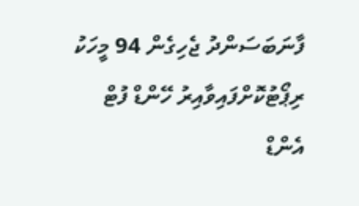ފާނަބަސަންދު ޖެހިގެން 94 މީހަކު ރިޕޯޓުކޮށްފައިވާއިރު ހޭންޑް ފުޓް އެންޑް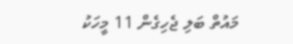މައުތް ބަލި ޖެހިގެން 11 މީހަކު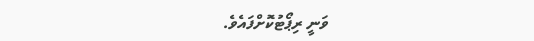ވަނީ ރިޕޯޓުކޮށްފައެވެ.